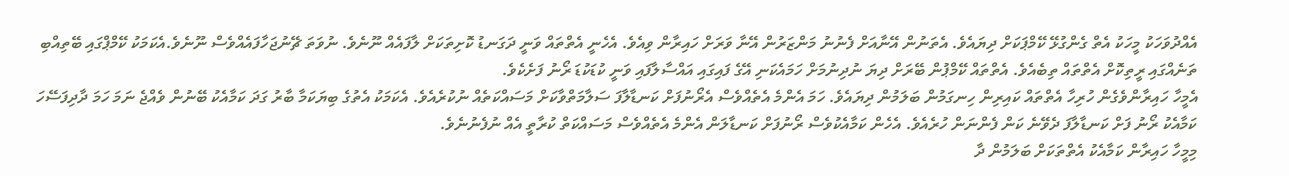އެއްދުވަހަކު މީހަކު އެތް ގެންގުޅޭ ކޭމްޕަކަށް ދިޔައެވެ. އެތަނުން އޭނާއަށް ފެނުނު މަންޒަރުން އޭނާ ވަރަށް ހައިރާން ވިއެވެ. އެހެނީ އެތްތައް ވަނީ ދަގަނޑު ކޮށިތަކަށް ލާފައެއް ނޫނެވެ. ނުވަތަ ޗޭނުޖަހާފައެއްވެސް ނޫނެވެ.އެކަމަކު ކޭމްޕްގައި ބޭތިއްބި ތަނެއްގައި ރީތިކޮށް އެތްތައް ތިބެއެވެ. އެތްތައް ކޭމްޕުން ބޭރަށް ދިޔަ ނުދިނުމަށް ހަމައެކަނި އޭގެ ފައިގައި އައްސާލާފައި ވަނީ ކުޑަކުޑަ ރޯނު ފަށެކެވެ.
އެމީހާ ހައިރާންވެގެން ހުރިހާ އެތްތައް ކައިރިން ހިނގަމުން ބަލަމުން ދިޔައެވެ. ހަމަ އެންމެ އެތެއްވެސް އެރޯނުފަށް ކަނޑާލާފަ ސަލާމަތްވާކަށް މަސައްކަތެއް ނުކުރެއެވެ. އެކަމަކު އެތުގެ ބިޔަކަމާ ބާރު ގަދަ ކަމާއެކު ބޭނުން ވެއްޖެ ނަމަ ހަމަ ދާދިފަސޭހަ ކަމާއެކު ރޯނު ފަށް ކަނޑާލާފަ ދެވޭނެ ކަން ފެންނަން ހުރެއެވެ. އެހެން ކަމާއެކުވެސް ރޯނުފަށް ކަނޑާލަން އެންމެ އެތެއްވެސް މަސައްކަތް ކުރާތީ އެއް ނުފެނުނެވެ.
މިމީހާ ހައިރާން ކަމާއެކު އެތްތަކަށް ބަލަމުން ދާ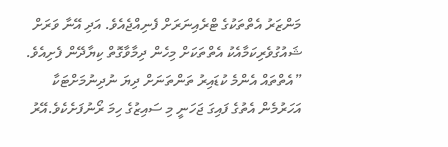މަންޒަރު އެތްތަކުގެ ޓްރެއިނަރަށް ފެނިއްޖެއެވެ. އަދި އޭނާ ވަރަށް ޝައުގުވެރިކަމާއެކު އެތްތަކަށް މިހެން ދިމާވާގޮތް ކިޔާދޭން ފެށިއެވެ.
”އެތްތައް އެންމެ ކުޑައިރު ތަންތަނަށް ދިޔަ ނުދިނުމަށްޓަކާ އަހަރުމެން އެތުގެ ފައިގަ ޖަހަނީ މި ސައިޒުގެ ހިމަ ރޯނުފަށެކެވެ.އޭރު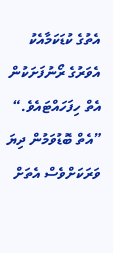އެތުގެ ކުޑަކަމާއެކު އެވަރުގެ ރޯނުފަށަކުން އެތް ހިފަހައްޓައެވެ.“
”އެތް ބޮޑުވަމުން ދިޔަ ވަރަކަށްވެސް އެތަށް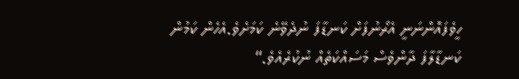ހީވެފައޮންނަނީ އެރޯނުފަށް ކަނޑާފަ ނުދެވޭނެ ކަމަށެވެ.އެހެން ކަމުން ކަނޑާލާފަ ދާންވެސް މަސައްކަތެއް ނުކުރެއެވެ.“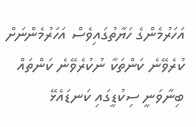އަހަރުމެންގެ ހަޔާތުގައިވެސް އަހަރުމެންނަށް ކުރެވޭނެ ކަންތަކާ ނުކުރެވޭނެ ކަންތައް ބިނާވަނީ ސިކުޑީގައި ކަނޑައެޅޭ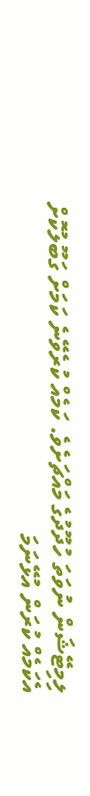ލިމިޓޭޝަން ނުވަތަ ހުދޫދުގެ މައްޗަށެވެ. ކަމެއް ކުރެވޭނެ ކަމަށް ގަބޫލުކޮށް އެކަމެއް ކުރަން އުޅޭނަމަ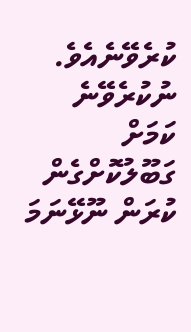ކުރެވޭނެއެވެ. ނުކުރެވޭނެ ކަމަށް ގަބޫލުކޮށްގެން ކުރަން ނޫޅޭނަމަ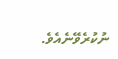ނުކުރެވޭނެއެވެ.